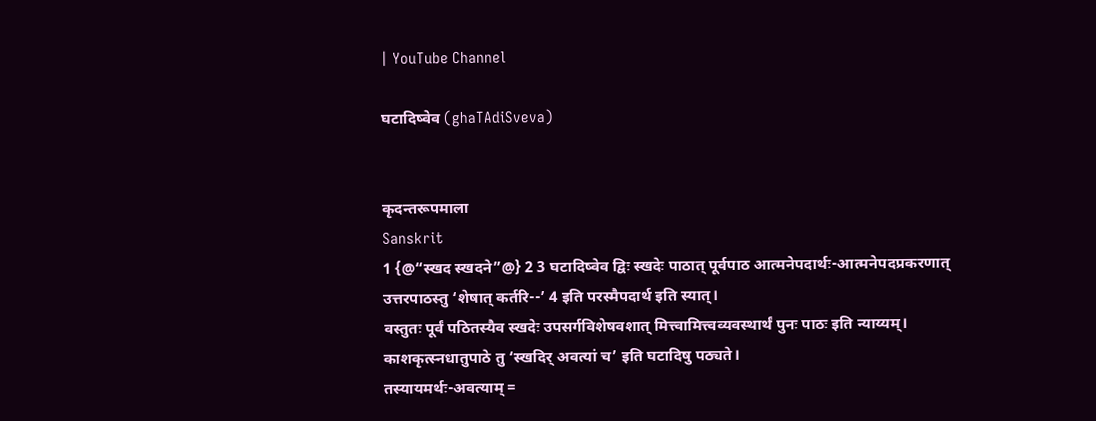| YouTube Channel

घटादिष्वेव (ghaTAdiSveva)


कृदन्तरूपमाला
Sanskrit
1 {@“स्खद स्खदने”@} 2 3 घटादिष्वेव द्विः स्खदेः पाठात् पूर्वपाठ आत्मनेपदार्थः-आत्मनेपदप्रकरणात्
उत्तरपाठस्तु ‘शेषात् कर्तरि--’ 4 इति परस्मैपदार्थ इति स्यात्।
वस्तुतः पूर्वं पठितस्यैव स्खदेः उपसर्गविशेषवशात् मित्त्वामित्त्वव्यवस्थार्थं पुनः पाठः इति न्याय्यम्।
काशकृत्स्नधातुपाठे तु ‘स्खदिर् अवत्यां च’ इति घटादिषु पठ्यते।
तस्यायमर्थः-अवत्याम् =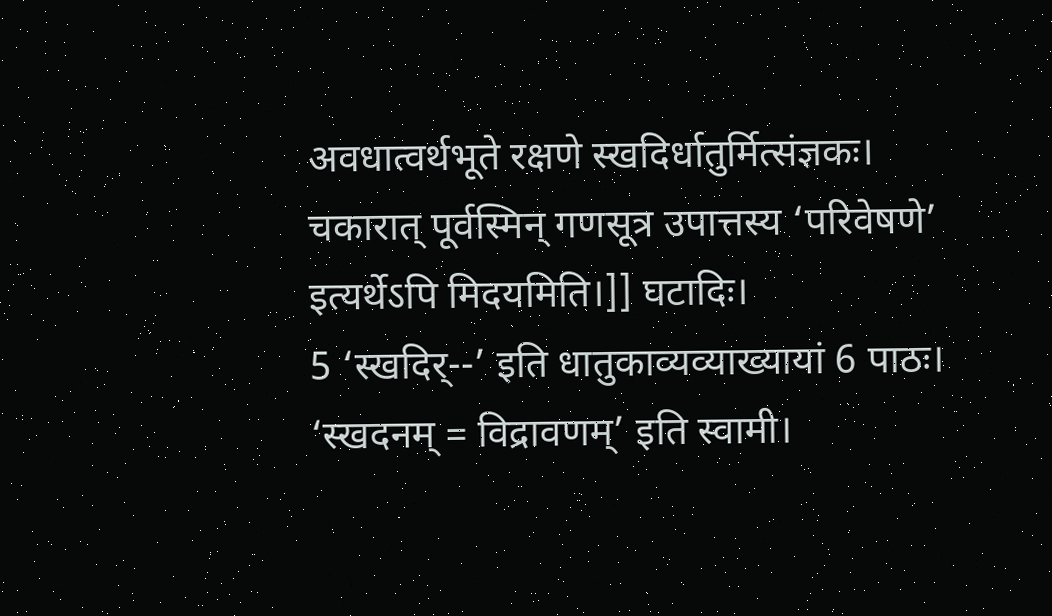अवधात्वर्थभूते रक्षणे स्खदिर्धातुर्मित्संज्ञकः।
चकारात् पूर्वस्मिन् गणसूत्र उपात्तस्य ‘परिवेषणे’ इत्यर्थेऽपि मिदयमिति।]] घटादिः।
5 ‘स्खदिर्--’ इति धातुकाव्यव्याख्यायां 6 पाठः।
‘स्खदनम् = विद्रावणम्’ इति स्वामी।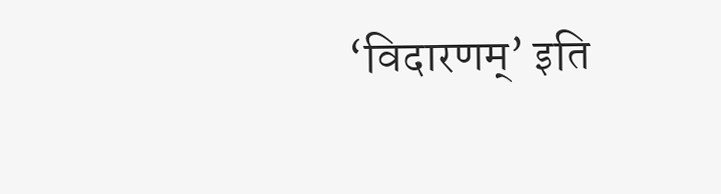‘विदारणम्’ इति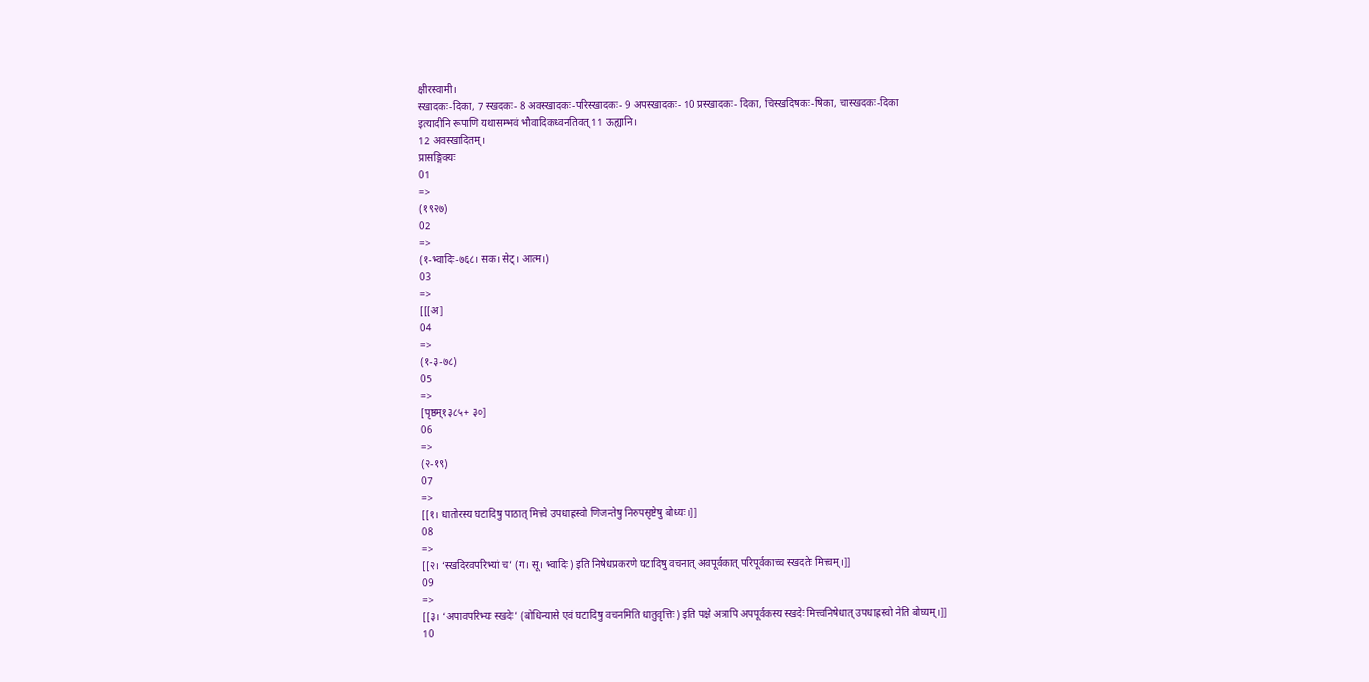क्षीरस्वामी।
स्खादकः-दिका, 7 स्खदकः- 8 अवस्खादकः-परिस्खादकः- 9 अपस्खादकः- 10 प्रस्खादकः- दिका, चिस्खदिषकः-षिका, चास्खदकः-दिका
इत्यादीनि रूपाणि यथासम्भवं भौवादिकध्वनतिवत् 11 ऊह्यानि।
12 अवस्खादितम्।
प्रासङ्गिक्यः
01
=>
(१९२७)
02
=>
(१-भ्वादिः-७६८। सक। सेट्। आत्म।)
03
=>
[[[अ]
04
=>
(१-३-७८)
05
=>
[पृष्ठम्१३८५+ ३०]
06
=>
(२-१९)
07
=>
[[१। धातोरस्य घटादिषु पाठात् मित्त्वे उपधाह्रस्वो णिजन्तेषु निरुपसृष्टेषु बोध्यः।]]
08
=>
[[२। ‘स्खदिरवपरिभ्यां च’ (ग। सू। भ्वादिः) इति निषेधप्रकरणे घटादिषु वचनात् अवपूर्वकात् परिपूर्वकाच्च स्खदतेः मित्त्वम्।]]
09
=>
[[३। ‘अपावपरिभ्यः स्खदेः’ (बोधिन्यासे एवं घटादिषु वचनमिति धातुवृत्तिः) इति पक्षे अत्रापि अपपूर्वकस्य स्खदेः मित्त्वनिषेधात् उपधाह्रस्वो नेति बोघ्यम्।]]
10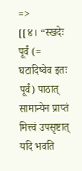=>
[[४। “स्खदेः पूर्वं (= घटादिष्वेव इतः पूर्वं) पाठात् सामान्येन प्राप्तं मित्त्वं उपसृष्टात् यदि भवति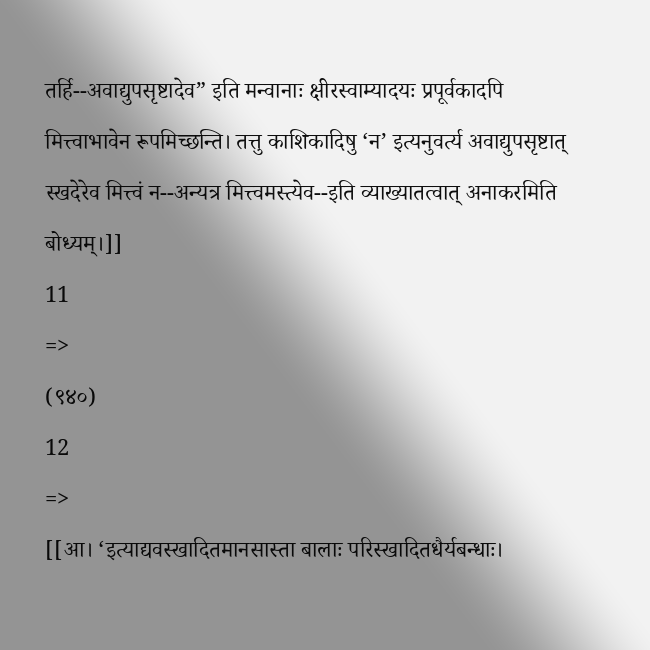तर्हि--अवाद्युपसृष्टादेव” इति मन्वानाः क्षीरस्वाम्यादयः प्रपूर्वकादपि मित्त्वाभावेन रूपमिच्छन्ति। तत्तु काशिकादिषु ‘न’ इत्यनुवर्त्य अवाद्युपसृष्टात् स्खदेरेव मित्त्वं न--अन्यत्र मित्त्वमस्त्येव--इति व्याख्यातत्वात् अनाकरमिति बोध्यम्।]]
11
=>
(९४०)
12
=>
[[आ। ‘इत्याद्यवस्खादितमानसास्ता बालाः परिस्खादितधैर्यबन्धाः।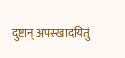दुष्टान् अपस्खादयितुं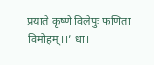प्रयाते कृष्णे विलेपुः फणिता विमोहम्।।’ धा।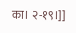का। २-१९।]]